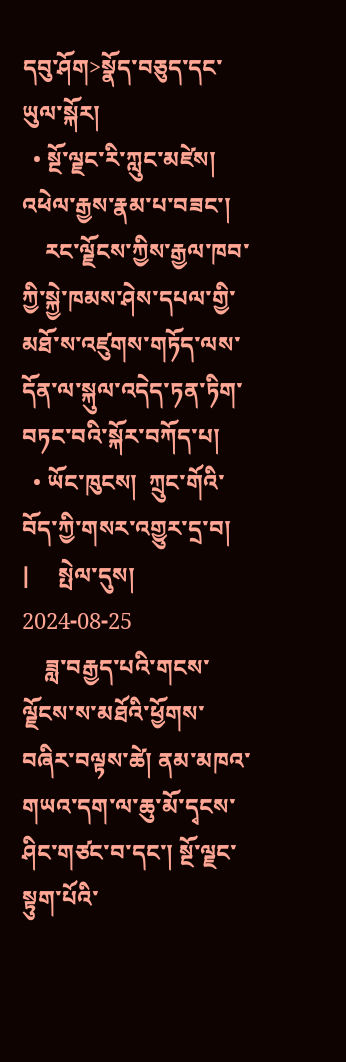དབུ་ཤོག>སྣོད་བཅུད་དང་ཡུལ་སྐོར།
  • སྔོ་ལྗང་རི་ཀླུང་མཛེས། འཕེལ་རྒྱས་རྣམ་པ་བཟང་།
    རང་ལྗོངས་ཀྱིས་རྒྱལ་ཁབ་ཀྱི་སྐྱེ་ཁམས་ཤེས་དཔལ་གྱི་མཐོ་ས་འཛུགས་གཏོད་ལས་དོན་ལ་སྐུལ་འདེད་ཏན་ཏིག་བཏང་བའི་སྐོར་བཀོད་པ།
  • ཡོང་ཁུངས།  ཀྲུང་གོའི་བོད་ཀྱི་གསར་འགྱུར་དྲ་བ།    |     སྤེལ་དུས།  2024-08-25
    ཟླ་བརྒྱད་པའི་གངས་ལྗོངས་ས་མཐོའི་ཕྱོགས་བཞིར་བལྟས་ཚེ། ནམ་མཁའ་གཡའ་དག་ལ་ཆུ་མོ་དྭངས་ཤིང་གཙང་བ་དང་། སྔོ་ལྗང་སྟུག་པོའི་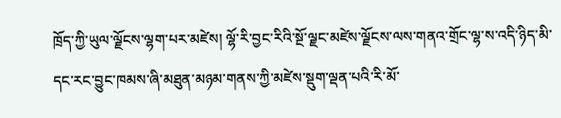ཁྲོད་ཀྱི་ཡུལ་ལྗོངས་ལྷག་པར་མཛེས། ལྷོ་རི་བྱང་རིའི་སྔོ་ལྗང་མཛེས་ལྗོངས་ལས་གནའ་གྲོང་ལྷ་ས་འདི་ཉིད་མི་དང་རང་བྱུང་ཁམས་ཞི་མཐུན་མཉམ་གནས་ཀྱི་མཛེས་སྡུག་ལྡན་པའི་རི་མོ་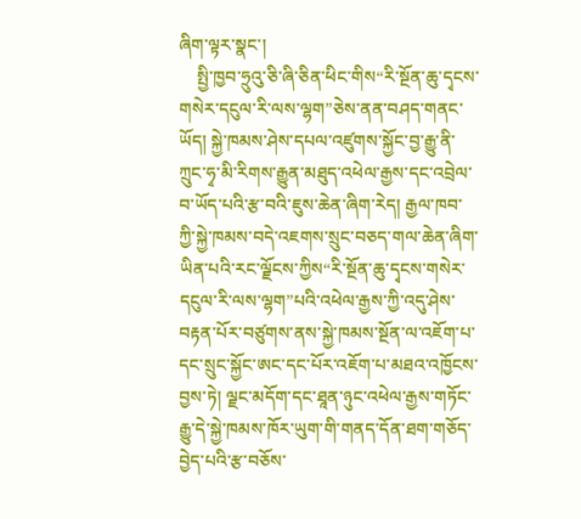ཞིག་ལྟར་སྣང་།
    སྤྱི་ཁྱབ་ཧྲུའུ་ཅི་ཞི་ཅིན་ཕིང་གིས“རི་སྔོན་ཆུ་དྭངས་གསེར་དངུལ་རི་ལས་ལྷག”ཅེས་ནན་བཤད་གནང་ཡོད། སྐྱེ་ཁམས་ཤེས་དཔལ་འཛུགས་སྐྱོང་བྱ་རྒྱུ་ནི་ཀྲུང་ཧྭ་མི་རིགས་རྒྱུན་མཐུད་འཕེལ་རྒྱས་དང་འབྲེལ་བ་ཡོད་པའི་རྩ་བའི་ཇུས་ཆེན་ཞིག་རེད། རྒྱལ་ཁབ་ཀྱི་སྐྱེ་ཁམས་བདེ་འཇགས་སྲུང་བཅད་གལ་ཆེན་ཞིག་ཡིན་པའི་རང་ལྗོངས་ཀྱིས“རི་སྔོན་ཆུ་དྭངས་གསེར་དངུལ་རི་ལས་ལྷག”པའི་འཕེལ་རྒྱས་ཀྱི་འདུ་ཤེས་བརྟན་པོར་བཙུགས་ནས་སྐྱེ་ཁམས་སྔོན་ལ་འཇོག་པ་དང་སྲུང་སྐྱོང་ཨང་དང་པོར་འཇོག་པ་མཐའ་འཁྱོངས་བྱས་ཏེ། ལྗང་མདོག་དང་ཐཱན་ཉུང་འཕེལ་རྒྱས་གཏོང་རྒྱུ་དེ་སྐྱེ་ཁམས་ཁོར་ཡུག་གི་གནད་དོན་ཐག་གཅོད་བྱེད་པའི་རྩ་བཅོས་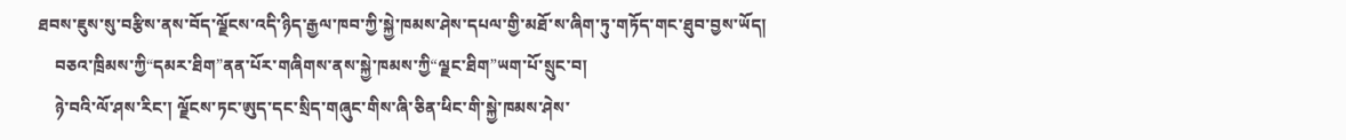ཐབས་ཇུས་སུ་བརྩིས་ནས་བོད་ལྗོངས་འདི་ཉིད་རྒྱལ་ཁབ་ཀྱི་སྐྱེ་ཁམས་ཤེས་དཔལ་གྱི་མཐོ་ས་ཞིག་ཏུ་གཏོད་གང་ཐུབ་བྱས་ཡོད།
    བཅའ་ཁྲིམས་ཀྱི“དམར་ཐིག”ནན་པོར་གཞིགས་ནས་སྐྱེ་ཁམས་ཀྱི“ལྗང་ཐིག”ཡག་པོ་སྲུང་བ།
    ཉེ་བའི་ལོ་ཤས་རིང་། ལྗོངས་ཏང་ཨུད་དང་སྲིད་གཞུང་གིས་ཞི་ཅིན་ཕིང་གི་སྐྱེ་ཁམས་ཤེས་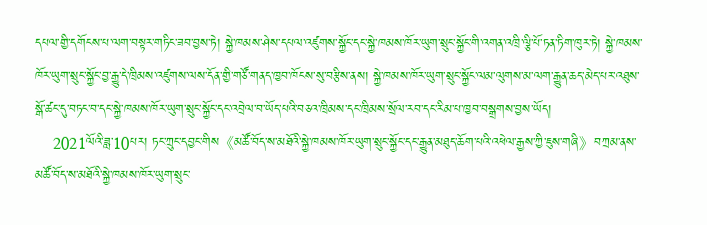དཔལ་གྱི་དགོངས་པ་ལག་བསྟར་གཏིང་ཟབ་བྱས་ཏེ། སྐྱེ་ཁམས་ཤེས་དཔལ་འཛུགས་སྐྱོང་དང་སྐྱེ་ཁམས་ཁོར་ཡུག་སྲུང་སྐྱོང་གི་འགན་འཁྲི་ལྕི་པོ་ཏན་ཏིག་ཁུར་ཏེ། སྐྱེ་ཁམས་ཁོར་ཡུག་སྲུང་སྐྱོང་བྱ་རྒྱུ་དེ་ཁྲིམས་འཛུགས་ལས་དོན་གྱི་གཙོ་གནད་ཁྱབ་ཁོངས་སུ་བརྩིས་ནས། སྐྱེ་ཁམས་ཁོར་ཡུག་སྲུང་སྐྱོང་ལམ་ལུགས་མ་ལག་རྒྱུན་ཆད་མེད་པར་འཐུས་སྒོ་ཚང་དུ་བཏང་བ་དང་སྐྱེ་ཁམས་ཁོར་ཡུག་སྲུང་སྐྱོང་དང་འབྲེལ་བ་ཡོད་པའི་བཅའ་ཁྲིམས་དང་ཁྲིམས་སྲོལ་རབ་དང་རིམ་པ་ཁྱབ་བསྒྲགས་བྱས་ཡོད།
    2021ལོའི་ཟླ་10པར། ཏང་ཀྲུང་དབྱང་གིས《མཚོ་བོད་ས་མཐོའི་སྐྱེ་ཁམས་ཁོར་ཡུག་སྲུང་སྐྱོང་དང་རྒྱུན་མཐུད་ཆོག་པའི་འཕེལ་རྒྱས་ཀྱི་ཇུས་གཞི》བཀྲམ་ནས་མཚོ་བོད་ས་མཐོའི་སྐྱེ་ཁམས་ཁོར་ཡུག་སྲུང་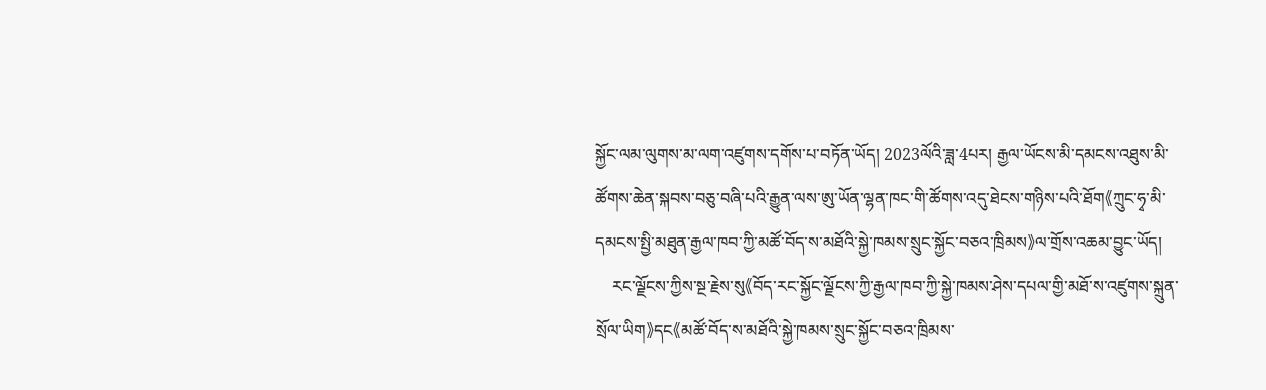སྐྱོང་ལམ་ལུགས་མ་ལག་འཛུགས་དགོས་པ་བཏོན་ཡོད། 2023ལོའི་ཟླ་4པར། རྒྱལ་ཡོངས་མི་དམངས་འཐུས་མི་ཚོགས་ཆེན་སྐབས་བཅུ་བཞི་པའི་རྒྱུན་ལས་ཨུ་ཡོན་ལྷན་ཁང་གི་ཚོགས་འདུ་ཐེངས་གཉིས་པའི་ཐོག《ཀྲུང་ཧྭ་མི་དམངས་སྤྱི་མཐུན་རྒྱལ་ཁབ་ཀྱི་མཚོ་བོད་ས་མཐོའི་སྐྱེ་ཁམས་སྲུང་སྐྱོང་བཅའ་ཁྲིམས》ལ་གྲོས་འཆམ་བྱུང་ཡོད།
    རང་ལྗོངས་ཀྱིས་སྔ་རྗེས་སུ《བོད་རང་སྐྱོང་ལྗོངས་ཀྱི་རྒྱལ་ཁབ་ཀྱི་སྐྱེ་ཁམས་ཤེས་དཔལ་གྱི་མཐོ་ས་འཛུགས་སྐྲུན་སྲོལ་ཡིག》དང《མཚོ་བོད་ས་མཐོའི་སྐྱེ་ཁམས་སྲུང་སྐྱོང་བཅའ་ཁྲིམས་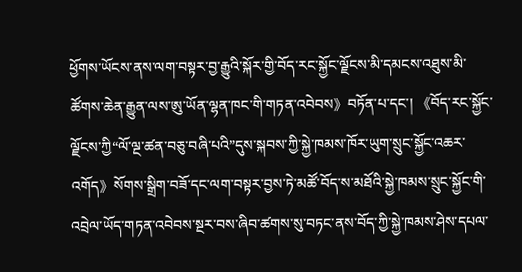ཕྱོགས་ཡོངས་ནས་ལག་བསྟར་བྱ་རྒྱུའི་སྐོར་གྱི་བོད་རང་སྐྱོང་ལྗོངས་མི་དམངས་འཐུས་མི་ཚོགས་ཆེན་རྒྱུན་ལས་ཨུ་ཡོན་ལྷན་ཁང་གི་གཏན་འབེབས》བཏོན་པ་དང་། 《བོད་རང་སྐྱོང་ལྗོངས་ཀྱི“ལོ་ལྔ་ཚན་བཅུ་བཞི་པའི”དུས་སྐབས་ཀྱི་སྐྱེ་ཁམས་ཁོར་ཡུག་སྲུང་སྐྱོང་འཆར་འགོད》སོགས་སྒྲིག་བཟོ་དང་ལག་བསྟར་བྱས་ཏེ་མཚོ་བོད་ས་མཐོའི་སྐྱེ་ཁམས་སྲུང་སྐྱོང་གི་འབྲེལ་ཡོད་གཏན་འབེབས་སྔར་བས་ཞིབ་ཚགས་སུ་བཏང་ནས་བོད་ཀྱི་སྐྱེ་ཁམས་ཤེས་དཔལ་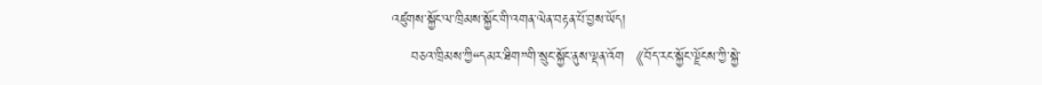འཛུགས་སྐྱོང་ལ་ཁྲིམས་སྐྱོང་གི་འགན་ལེན་བརྟན་པོ་བྱས་ཡོད།
    བཅའ་ཁྲིམས་ཀྱི“དམར་ཐིག”གི་སྲུང་སྐྱོང་ནུས་ལྡན་འོག 《བོད་རང་སྐྱོང་ལྗོངས་ཀྱི་སྐྱེ་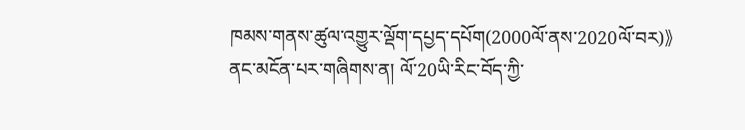ཁམས་གནས་ཚུལ་འགྱུར་ལྡོག་དཔྱད་དཔོག(2000ལོ་ནས་2020ལོ་བར)》ནང་མངོན་པར་གཞིགས་ན། ལོ་20ཡི་རིང་བོད་ཀྱི་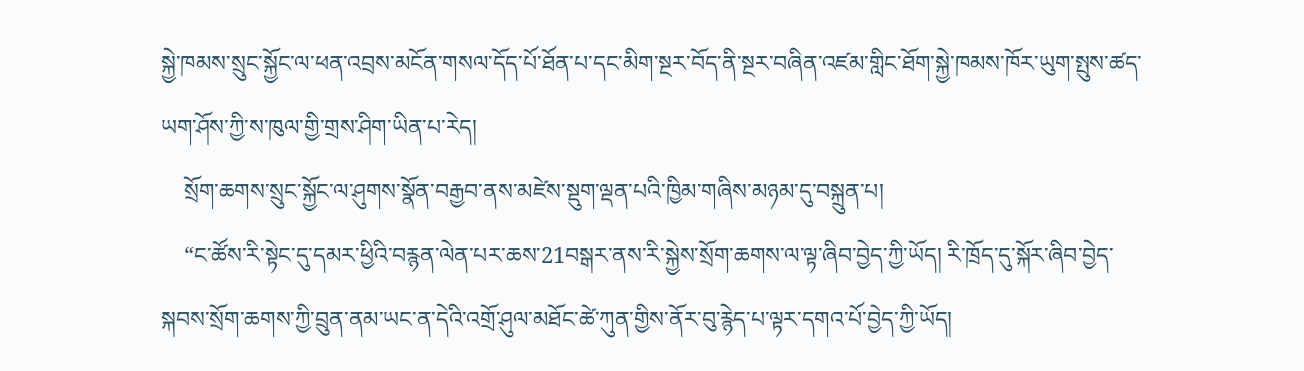སྐྱེ་ཁམས་སྲུང་སྐྱོང་ལ་ཕན་འབྲས་མངོན་གསལ་དོད་པོ་ཐོན་པ་དང་མིག་སྔར་བོད་ནི་སྔར་བཞིན་འཛམ་གླིང་ཐོག་སྐྱེ་ཁམས་ཁོར་ཡུག་སྤུས་ཚད་ཡག་ཤོས་ཀྱི་ས་ཁུལ་གྱི་གྲས་ཤིག་ཡིན་པ་རེད།
    སྲོག་ཆགས་སྲུང་སྐྱོང་ལ་ཤུགས་སྣོན་བརྒྱབ་ནས་མཛེས་སྡུག་ལྡན་པའི་ཁྱིམ་གཞིས་མཉམ་དུ་བསྐྲུན་པ།
    “ང་ཚོས་རི་སྟེང་དུ་དམར་ཕྱིའི་བརྙན་ལེན་པར་ཆས་21བསྒར་ནས་རི་སྐྱེས་སྲོག་ཆགས་ལ་ལྟ་ཞིབ་བྱེད་ཀྱི་ཡོད། རི་ཁྲོད་དུ་སྐོར་ཞིབ་བྱེད་སྐབས་སྲོག་ཆགས་ཀྱི་བྲུན་ནམ་ཡང་ན་དེའི་འགྲོ་ཤུལ་མཐོང་ཚེ་ཀུན་གྱིས་ནོར་བུ་རྙེད་པ་ལྟར་དགའ་པོ་བྱེད་ཀྱི་ཡོད།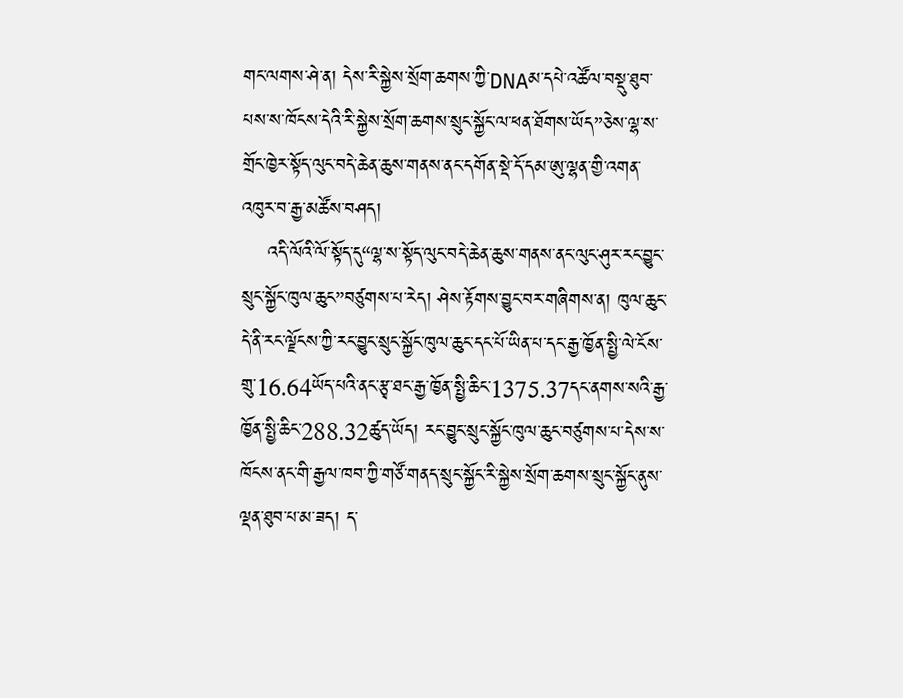གང་ལགས་ཤེ་ན། དེས་རི་སྐྱེས་སྲོག་ཆགས་ཀྱི་DNAམ་དཔེ་འཚོལ་བསྡུ་ཐུབ་པས་ས་ཁོངས་དེའི་རི་སྐྱེས་སྲོག་ཆགས་སྲུང་སྐྱོང་ལ་ཕན་ཐོགས་ཡོད”ཅེས་ལྷ་ས་གྲོང་ཁྱེར་སྟོད་ལུང་བདེ་ཆེན་ཆུས་གནས་ནང་དགོན་སྡེ་དོ་དམ་ཨུ་ལྷན་གྱི་འགན་འཁུར་བ་རྒྱ་མཚོས་བཤད།
    འདི་ལོའི་ལོ་སྟོད་དུ“ལྷ་ས་སྟོད་ལུང་བདེ་ཆེན་ཆུས་གནས་ནང་ལུང་ཤུར་རང་བྱུང་སྲུང་སྐྱོང་ཁུལ་ཆུང”བཙུགས་པ་རེད། ཤེས་རྟོགས་བྱུང་བར་གཞིགས་ན། ཁུལ་ཆུང་དེ་ནི་རང་ལྗོངས་ཀྱི་རང་བྱུང་སྲུང་སྐྱོང་ཁུལ་ཆུང་དང་པོ་ཡིན་པ་དང་རྒྱ་ཁྱོན་སྤྱི་ལེ་ངོས་གྲུ་16.64ཡོད་པའི་ནང་རྩྭ་ཐང་རྒྱ་ཁྱོན་སྤྱི་ཆིང་1375.37དང་ནགས་སའི་རྒྱ་ཁྱོན་སྤྱི་ཆིང་288.32ཚུད་ཡོད། རང་བྱུང་སྲུང་སྐྱོང་ཁུལ་ཆུང་བཙུགས་པ་དེས་ས་ཁོངས་ནང་གི་རྒྱལ་ཁབ་ཀྱི་གཙོ་གནད་སྲུང་སྐྱོང་རི་སྐྱེས་སྲོག་ཆགས་སྲུང་སྐྱོང་ནུས་ལྡན་ཐུབ་པ་མ་ཟད། ད་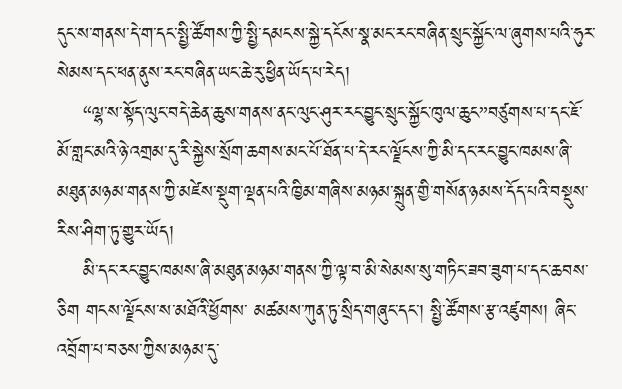དུང་ས་གནས་དེ་ག་དང་སྤྱི་ཚོགས་ཀྱི་སྤྱི་དམངས་སྐྱེ་དངོས་སྣ་མང་རང་བཞིན་སྲུང་སྐྱོང་ལ་ཞུགས་པའི་ཧུར་སེམས་དང་ཕན་ནུས་རང་བཞིན་ཡང་ཆེ་རུ་ཕྱིན་ཡོད་པ་རེད།
    “ལྷ་ས་སྟོད་ལུང་བདེ་ཆེན་ཆུས་གནས་ནང་ལུང་ཤུར་རང་བྱུང་སྲུང་སྐྱོང་ཁུལ་ཆུང”བཙུགས་པ་དང་ཇོ་མོ་གླང་མའི་ཉེ་འགྲམ་དུ་རི་སྐྱེས་སྲོག་ཆགས་མང་པོ་ཐོན་པ་དེ་རང་ལྗོངས་ཀྱི་མི་དང་རང་བྱུང་ཁམས་ཞི་མཐུན་མཉམ་གནས་ཀྱི་མཛེས་སྡུག་ལྡན་པའི་ཁྱིམ་གཞིས་མཉམ་སྐྲུན་གྱི་གསོན་ཉམས་དོད་པའི་བསྡུས་རིས་ཤིག་ཏུ་གྱུར་ཡོད།
    མི་དང་རང་བྱུང་ཁམས་ཞི་མཐུན་མཉམ་གནས་ཀྱི་ལྟ་བ་མི་སེམས་སུ་གཏིང་ཟབ་ཟུག་པ་དང་ཆབས་ཅིག གངས་ལྗོངས་ས་མཐོའི་ཕྱོགས་ མཚམས་ཀུན་ཏུ་སྲིད་གཞུང་དང་། སྤྱི་ཚོགས་རྩ་འཛུགས། ཞིང་འབྲོག་པ་བཅས་ཀྱིས་མཉམ་དུ་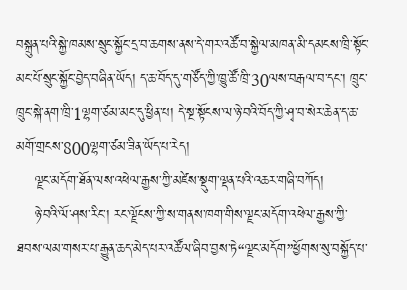བསྐྲུན་པའི་སྐྱེ་ཁམས་སྲུང་སྐྱོང་དྲ་བ་ཆགས་ནས་དེ་གར་འཚོ་བ་སྐྱེལ་མཁན་མི་དམངས་ཁྲི་སྟོང་མང་པོ་སྲུང་སྐྱོང་བྱེད་བཞིན་ཡོད། ད་ཆ་བོད་དུ་གཙོད་ཀྱི་ཁྱུ་ཚོ་ཁྲི་30ལས་བརྒལ་བ་དང་། ཁྲུང་ཁྲུང་སྐེ་ནག་ཁྲི་1ལྷག་ཙམ་མང་དུ་ཕྱིན་པ། དེ་སྔ་སྟོངས་ལ་ཉེ་བའི་བོད་ཀྱི་ཤྭ་བ་སེར་ཆེན་ད་ཆ་མགོ་གྲངས་800ལྷག་ཙམ་ཟིན་ཡོད་པ་རེད།
    ལྗང་མདོག་ཐོན་ལས་འཕེལ་རྒྱས་ཀྱི་མཛེས་སྡུག་ལྡན་པའི་འཆར་གཞི་བཀོད།
    ཉེ་བའི་ལོ་ཤས་རིང་། རང་ལྗོངས་ཀྱི་ས་གནས་ཁག་གིས་ལྗང་མདོག་འཕེལ་རྒྱས་ཀྱི་ཐབས་ལམ་གསར་པ་རྒྱུན་ཆད་མེད་པར་འཚོལ་ཞིབ་བྱས་ཏེ“ལྗང་མདོག”ཕྱོགས་སུ་བསྐྱོད་པ་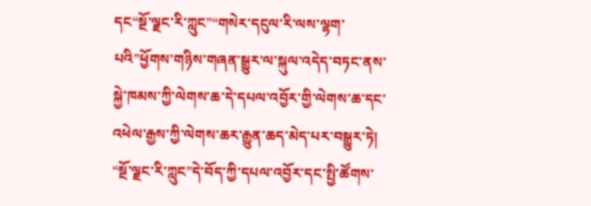དང“སྔོ་ལྗང་རི་ཀླུང”“གསེར་དངུལ་རི་ལས་ལྷག་པའི”ཕྱོགས་གཉིས་གཞན་སྒྱུར་ལ་སྐུལ་འདེད་བཏང་ནས་སྐྱེ་ཁམས་ཀྱི་ལེགས་ཆ་དེ་དཔལ་འབྱོར་གྱི་ལེགས་ཆ་དང་འཕེལ་རྒྱས་ཀྱི་ལེགས་ཆར་རྒྱུན་ཆད་མེད་པར་བསྒྱུར་ཏེ། “སྔོ་ལྗང་རི་ཀླུང”དེ་བོད་ཀྱི་དཔལ་འབྱོར་དང་སྤྱི་ཚོགས་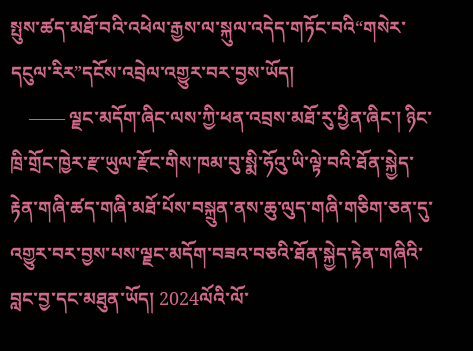སྤུས་ཚད་མཐོ་བའི་འཕེལ་རྒྱས་ལ་སྐུལ་འདེད་གཏོང་བའི“གསེར་དངུལ་རིར”དངོས་འབྲེལ་འགྱུར་བར་བྱས་ཡོད།
    —— ལྗང་མདོག་ཞིང་ལས་ཀྱི་ཕན་འབྲས་མཐོ་རུ་ཕྱིན་ཞིང་། ཉིང་ཁྲི་གྲོང་ཁྱེར་རྫ་ཡུལ་རྫོང་གིས་ཁམ་བུ་སྨི་ཧོའུ་ཡི་ལྟེ་བའི་ཐོན་སྐྱེད་རྟེན་གཞི་ཚད་གཞི་མཐོ་པོས་བསྐྲུན་ནས་ཆུ་ལུད་གཞི་གཅིག་ཅན་དུ་འགྱུར་བར་བྱས་པས་ལྗང་མདོག་བཟའ་བཅའི་ཐོན་སྐྱེད་རྟེན་གཞིའི་བླང་བྱ་དང་མཐུན་ཡོད། 2024ལོའི་ལོ་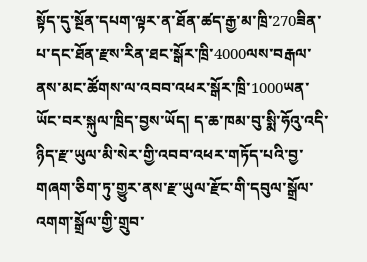སྟོད་དུ་སྔོན་དཔག་ལྟར་ན་ཐོན་ཚད་རྒྱ་མ་ཁྲི་270ཟིན་པ་དང་ཐོན་རྫས་རིན་ཐང་སྒོར་ཁྲི་4000ལས་བརྒལ་ནས་མང་ཚོགས་ལ་འབབ་འཕར་སྒོར་ཁྲི་1000ཡན་ཡོང་བར་སྐུལ་ཁྲིད་བྱས་ཡོད། ད་ཆ་ཁམ་བུ་སྨི་ཧོའུ་འདི་ཉིད་རྫ་ཡུལ་མི་སེར་གྱི་འབབ་འཕར་གཏོད་པའི་བྱ་གཞག་ཅིག་ཏུ་གྱུར་ནས་རྫ་ཡུལ་རྫོང་གི་དབུལ་སྒྲོལ་འགག་སྒྲོལ་གྱི་གྲུབ་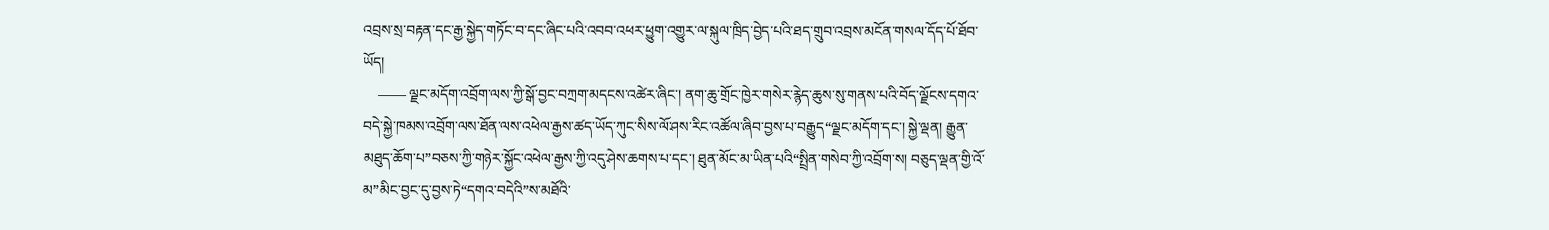འབྲས་སྲ་བརྟན་དང་རྒྱ་སྐྱེད་གཏོང་བ་དང་ཞིང་པའི་འབབ་འཕར་ཕྱུག་འགྱུར་ལ་སྐུལ་ཁྲིད་བྱེད་པའི་ཐད་གྲུབ་འབྲས་མངོན་གསལ་དོད་པོ་ཐོབ་ཡོད།
    —— ལྗང་མདོག་འབྲོག་ལས་ཀྱི་སྒོ་བྱང་བཀྲག་མདངས་འཚེར་ཞིང་། ནག་ཆུ་གྲོང་ཁྱེར་གསེར་རྙེད་ཆུས་སུ་གནས་པའི་བོད་ལྗོངས་དགའ་བདེ་སྐྱེ་ཁམས་འབྲོག་ལས་ཐོན་ལས་འཕེལ་རྒྱས་ཚད་ཡོད་ཀུང་སིས་ལོ་ཤས་རིང་འཚོལ་ཞིབ་བྱས་པ་བརྒྱུད“ལྗང་མདོག་དང་། སྐྱེ་ལྡན། རྒྱུན་མཐུད་ཆོག་པ”བཅས་ཀྱི་གཉེར་སྐྱོང་འཕེལ་རྒྱས་ཀྱི་འདུ་ཤེས་ཆགས་པ་དང་། ཐུན་མོང་མ་ཡིན་པའི“སྤྲིན་གསེབ་ཀྱི་འབྲོག་ས། བཅུད་ལྡན་གྱི་འོ་མ”མིང་བྱང་དུ་བྱས་ཏེ“དགའ་བདེའི”ས་མཐོའི་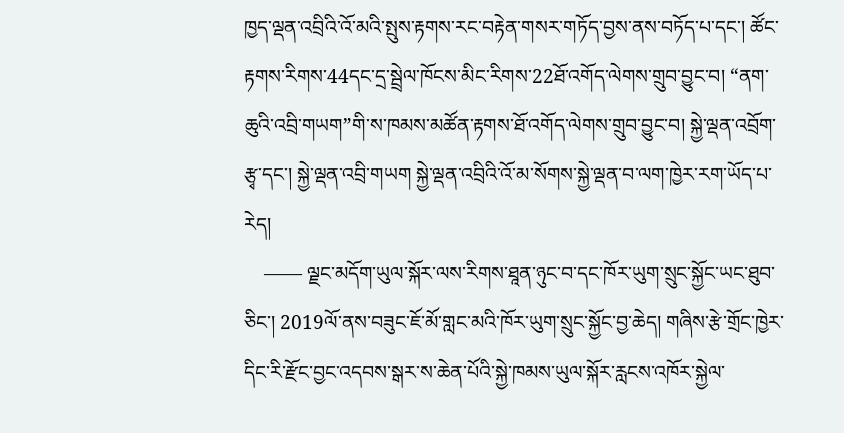ཁྱད་ལྡན་འབྲིའི་འོ་མའི་སྤུས་རྟགས་རང་བརྟེན་གསར་གཏོད་བྱས་ནས་བཏོད་པ་དང་། ཚོང་རྟགས་རིགས་44དང་དྲ་སྦྲེལ་ཁོངས་མིང་རིགས་22ཐོ་འགོད་ལེགས་གྲུབ་བྱུང་བ། “ནག་ཆུའི་འབྲི་གཡག”གི་ས་ཁམས་མཚོན་རྟགས་ཐོ་འགོད་ལེགས་གྲུབ་བྱུང་བ། སྐྱེ་ལྡན་འབྲོག་རྩྭ་དང་། སྐྱེ་ལྡན་འབྲི་གཡག སྐྱེ་ལྡན་འབྲིའི་འོ་མ་སོགས་སྐྱེ་ལྡན་བ་ལག་ཁྱེར་རག་ཡོད་པ་རེད།
    —— ལྗང་མདོག་ཡུལ་སྐོར་ལས་རིགས་ཐཱན་ཉུང་བ་དང་ཁོར་ཡུག་སྲུང་སྐྱོང་ཡང་ཐུབ་ཅིང་། 2019ལོ་ནས་བཟུང་ཇོ་མོ་གླང་མའི་ཁོར་ཡུག་སྲུང་སྐྱོང་བྱ་ཆེད། གཞིས་རྩེ་གྲོང་ཁྱེར་དིང་རི་རྫོང་བྱང་འདབས་སྒར་ས་ཆེན་པོའི་སྐྱེ་ཁམས་ཡུལ་སྐོར་རླངས་འཁོར་སྐྱེལ་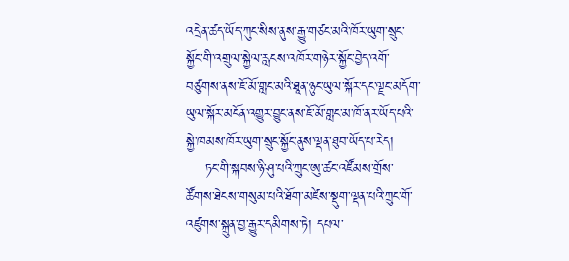འདྲེན་ཚད་ཡོད་ཀུང་སིས་ནུས་རྒྱུ་གཙང་མའི་ཁོར་ཡུག་སྲུང་སྐྱོང་གི་འགྲུལ་སྐྱེལ་རླངས་འཁོར་གཉེར་སྐྱོང་བྱེད་འགོ་བཙུགས་ནས་ཇོ་མོ་གླང་མའི་ཐཱན་ཉུང་ཡུལ་སྐོར་དང་ལྗང་མདོག་ཡུལ་སྐོར་མངོན་འགྱུར་བྱུང་ནས་ཇོ་མོ་གླང་མ་ཁོ་ནར་ཡོད་པའི་སྐྱེ་ཁམས་ཁོར་ཡུག་སྲུང་སྐྱོང་ནུས་ལྡན་ཐུབ་ཡོད་པ་རེད།
    ཏང་གི་སྐབས་ཉི་ཤུ་པའི་ཀྲུང་ཨུ་ཚང་འཛོམས་གྲོས་ཚོགས་ཐེངས་གསུམ་པའི་ཐོག་མཛེས་སྡུག་ལྡན་པའི་ཀྲུང་གོ་འཛུགས་སྐྲུན་བྱ་རྒྱུར་དམིགས་ཏེ། དཔལ་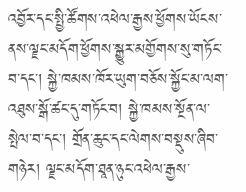འབྱོར་དང་སྤྱི་ཚོགས་འཕེལ་རྒྱས་ཕྱོགས་ཡོངས་ནས་ལྗང་མདོག་ཕྱོགས་སྒྱུར་མགྱོགས་སུ་གཏོང་བ་དང་། སྐྱེ་ཁམས་ཁོར་ཡུག་བཅོས་སྐྱོང་མ་ལག་འཐུས་སྒོ་ཚང་དུ་གཏོང་བ། སྐྱེ་ཁམས་སྔོན་ལ་སྤེལ་བ་དང་། གྲོན་ཆུང་དང་ལེགས་བསྡུས་ཞིབ་གཉེར། ལྗང་མདོག་ཐཱན་ཉུང་འཕེལ་རྒྱས་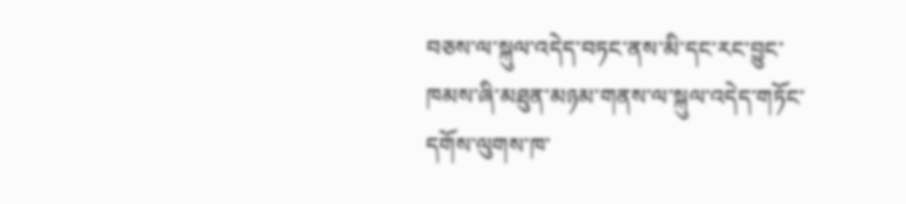བཅས་ལ་སྐུལ་འདེད་བཏང་ནས་མི་དང་རང་བྱུང་ཁམས་ཞི་མཐུན་མཉམ་གནས་ལ་སྐུལ་འདེད་གཏོང་དགོས་ལུགས་ཁ་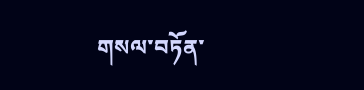གསལ་བཏོན་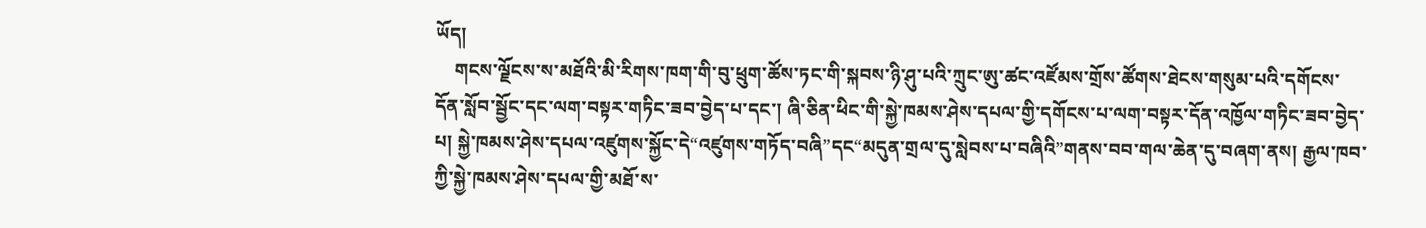ཡོད།
    གངས་ལྗོངས་ས་མཐོའི་མི་རིགས་ཁག་གི་བུ་ཕྲུག་ཚོས་ཏང་གི་སྐབས་ཉི་ཤུ་པའི་ཀྲུང་ཨུ་ཚང་འཛོམས་གྲོས་ཚོགས་ཐེངས་གསུམ་པའི་དགོངས་དོན་སློབ་སྦྱོང་དང་ལག་བསྟར་གཏིང་ཟབ་བྱེད་པ་དང་། ཞི་ཅིན་ཕིང་གི་སྐྱེ་ཁམས་ཤེས་དཔལ་གྱི་དགོངས་པ་ལག་བསྟར་དོན་འཁྱོལ་གཏིང་ཟབ་བྱེད་པ། སྐྱེ་ཁམས་ཤེས་དཔལ་འཛུགས་སྐྱོང་དེ“འཛུགས་གཏོད་བཞི”དང“མདུན་གྲལ་དུ་སླེབས་པ་བཞིའི”གནས་བབ་གལ་ཆེན་དུ་བཞག་ནས། རྒྱལ་ཁབ་ཀྱི་སྐྱེ་ཁམས་ཤེས་དཔལ་གྱི་མཐོ་ས་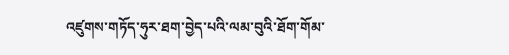འཛུགས་གཏོད་ཧུར་ཐག་བྱེད་པའི་ལམ་བུའི་ཐོག་གོམ་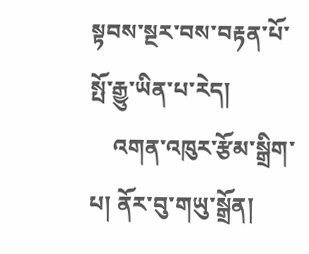སྟབས་སྔར་བས་བརྟན་པོ་སྤོ་རྒྱུ་ཡིན་པ་རེད།
    འགན་འཁུར་རྩོམ་སྒྲིག་པ། ནོར་བུ་གཡུ་སྒྲོན།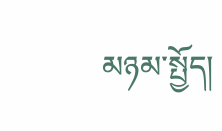མཉམ་སྤྱོད།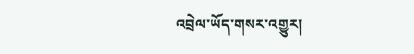འབྲེལ་ཡོད་གསར་འགྱུར།